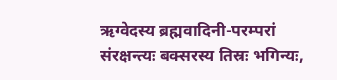ऋग्वेदस्य ब्रह्मवादिनी-परम्परां संरक्षन्त्यः बक्सरस्य तिस्रः भगिन्यः,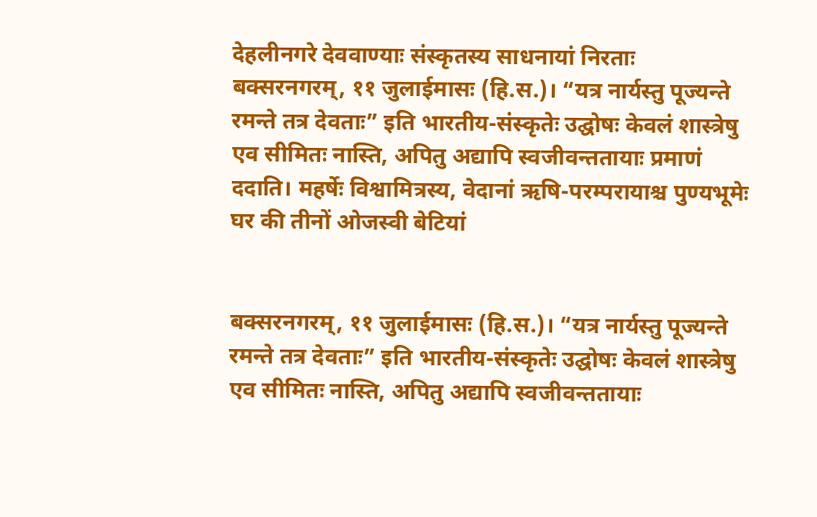देहलीनगरे देववाण्याः संस्कृतस्य साधनायां निरताः
बक्सरनगरम्, ११ जुलाईमासः (हि.स.)। “यत्र नार्यस्तु पूज्यन्ते रमन्ते तत्र देवताः” इति भारतीय-संस्कृतेः उद्घोषः केवलं शास्त्रेषु एव सीमितः नास्ति, अपितु अद्यापि स्वजीवन्ततायाः प्रमाणं ददाति। महर्षेः विश्वामित्रस्य, वेदानां ऋषि-परम्परायाश्च पुण्यभूमेः
घर की तीनों ओजस्वी बेटियां


बक्सरनगरम्, ११ जुलाईमासः (हि.स.)। “यत्र नार्यस्तु पूज्यन्ते रमन्ते तत्र देवताः” इति भारतीय-संस्कृतेः उद्घोषः केवलं शास्त्रेषु एव सीमितः नास्ति, अपितु अद्यापि स्वजीवन्ततायाः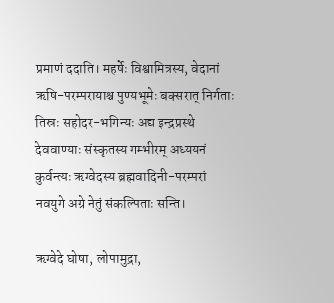प्रमाणं ददाति। महर्षेः विश्वामित्रस्य, वेदानां ऋषि-परम्परायाश्च पुण्यभूमेः बक्सरात् निर्गताः तिस्रः सहोदर-भगिन्यः अद्य इन्द्रप्रस्थे देववाण्याः संस्कृतस्य गम्भीरम् अध्ययनं कुर्वन्त्यः ऋग्वेदस्य ब्रह्मवादिनी-परम्परां नवयुगे अग्रे नेतुं संकल्पिताः सन्ति।

ऋग्वेदे घोषा, लोपामुद्रा,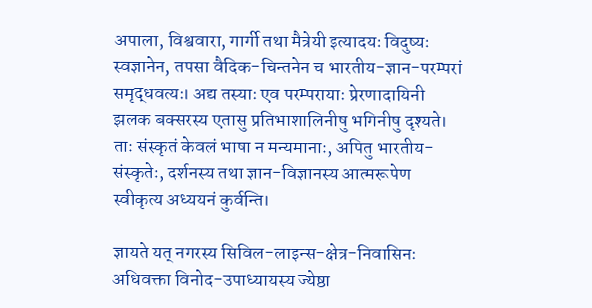अपाला, विश्ववारा, गार्गी तथा मैत्रेयी इत्यादयः विदुष्यः स्वज्ञानेन, तपसा वैदिक-चिन्तनेन च भारतीय-ज्ञान-परम्परां समृद्धवत्यः। अद्य तस्याः एव परम्परायाः प्रेरणादायिनी झलक बक्सरस्य एतासु प्रतिभाशालिनीषु भगिनीषु दृश्यते। ताः संस्कृतं केवलं भाषा न मन्यमानाः, अपितु भारतीय-संस्कृतेः, दर्शनस्य तथा ज्ञान-विज्ञानस्य आत्मरूपेण स्वीकृत्य अध्ययनं कुर्वन्ति।

ज्ञायते यत् नगरस्य सिविल-लाइन्स-क्षेत्र-निवासिनः अधिवक्ता विनोद-उपाध्यायस्य ज्येष्ठा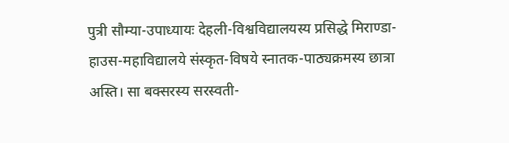पुत्री सौम्या-उपाध्यायः देहली-विश्वविद्यालयस्य प्रसिद्धे मिराण्डा-हाउस-महाविद्यालये संस्कृत-विषये स्नातक-पाठ्यक्रमस्य छात्रा अस्ति। सा बक्सरस्य सरस्वती-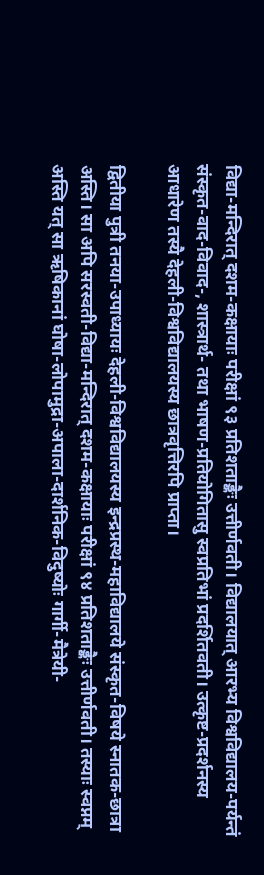विद्या-मन्दिरात् दशम-कक्षायाः परीक्षां ९३ प्रतिशताङ्कैः उत्तीर्णवती। विद्यालयात् आरभ्य विश्वविद्यालय-पर्यन्तं संस्कृत-वाद-विवाद-, शास्त्रार्थ- तथा भाषण-प्रतियोगितासु स्वप्रतिभां प्रदर्शितवती। उत्कृष्ट-प्रदर्शनस्य आधारेण तस्यै देहली-विश्वविद्यालयस्य छात्रवृत्तिरपि प्राप्ता।

द्वितीया पुत्री तनया-उपाध्यायः देहली-विश्वविद्यालयस्य इन्द्रप्रस्थ-महाविद्यालये संस्कृत-विषये स्नातक-छात्रा अस्ति। सा अपि सरस्वती-विद्या-मन्दिरात् दशम-कक्षायाः परीक्षां ९४ प्रतिशताङ्कैः उत्तीर्णवती। तस्याः स्वप्नम् अस्ति यत् सा ऋषिकानां घोषा-लोपामुद्रा-अपाला-दार्शनिक-विदुष्योः गार्गी-मैत्रेयी-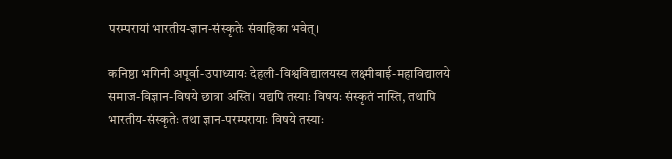परम्परायां भारतीय-ज्ञान-संस्कृतेः संवाहिका भवेत्।

कनिष्ठा भगिनी अपूर्वा-उपाध्यायः देहली-विश्वविद्यालयस्य लक्ष्मीबाई-महाविद्यालये समाज-विज्ञान-विषये छात्रा अस्ति। यद्यपि तस्याः विषयः संस्कृतं नास्ति, तथापि भारतीय-संस्कृतेः तथा ज्ञान-परम्परायाः विषये तस्याः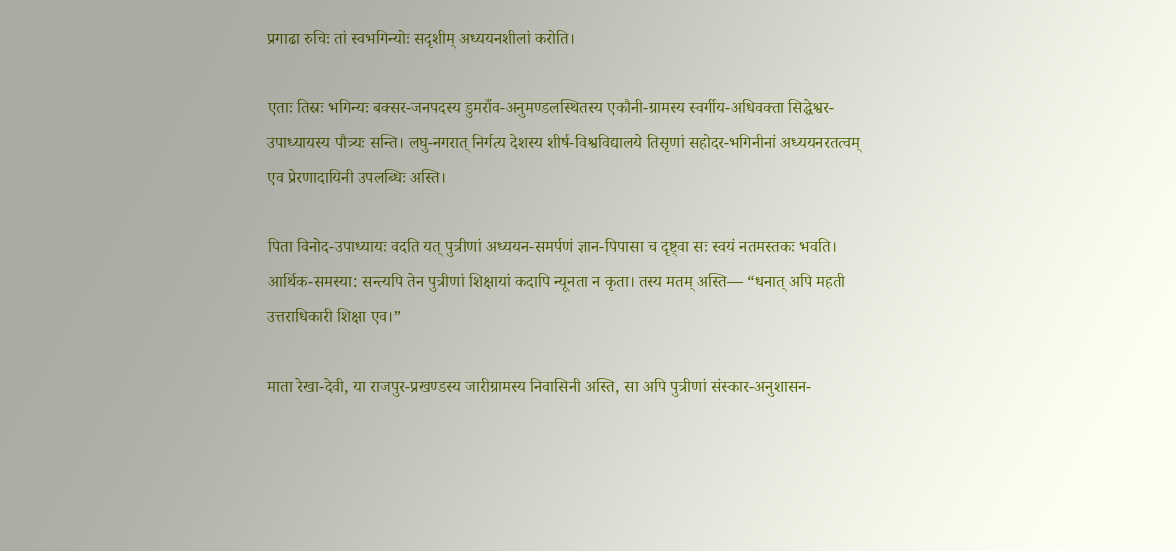प्रगाढा रुचिः तां स्वभगिन्योः सदृशीम् अध्ययनशीलां करोति।

एताः तिस्रः भगिन्यः बक्सर-जनपदस्य डुमराँव-अनुमण्डलस्थितस्य एकौनी-ग्रामस्य स्वर्गीय-अधिवक्ता सिद्धेश्वर-उपाध्यायस्य पौत्र्यः सन्ति। लघु-नगरात् निर्गत्य देशस्य शीर्ष-विश्वविद्यालये तिसृणां सहोदर-भगिनीनां अध्ययनरतत्वम् एव प्रेरणादायिनी उपलब्धिः अस्ति।

पिता विनोद-उपाध्यायः वदति यत् पुत्रीणां अध्ययन-समर्पणं ज्ञान-पिपासा च दृष्ट्वा सः स्वयं नतमस्तकः भवति। आर्थिक-समस्या: सन्त्यपि तेन पुत्रीणां शिक्षायां कदापि न्यूनता न कृता। तस्य मतम् अस्ति— “धनात् अपि महती उत्तराधिकारी शिक्षा एव।”

माता रेखा-देवी, या राजपुर-प्रखण्डस्य जारीग्रामस्य निवासिनी अस्ति, सा अपि पुत्रीणां संस्कार-अनुशासन-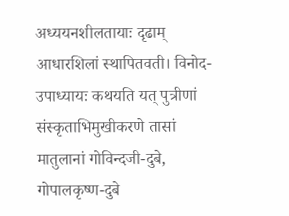अध्ययनशीलतायाः दृढाम् आधारशिलां स्थापितवती। विनोद-उपाध्यायः कथयति यत् पुत्रीणां संस्कृताभिमुखीकरणे तासां मातुलानां गोविन्दजी-दुबे, गोपालकृष्ण-दुबे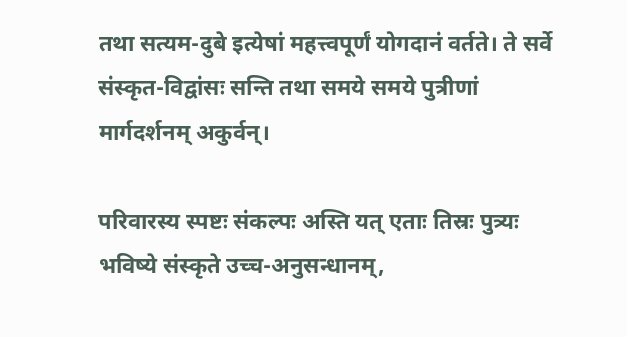तथा सत्यम-दुबे इत्येषां महत्त्वपूर्णं योगदानं वर्तते। ते सर्वे संस्कृत-विद्वांसः सन्ति तथा समये समये पुत्रीणां मार्गदर्शनम् अकुर्वन्।

परिवारस्य स्पष्टः संकल्पः अस्ति यत् एताः तिस्रः पुत्र्यः भविष्ये संस्कृते उच्च-अनुसन्धानम्,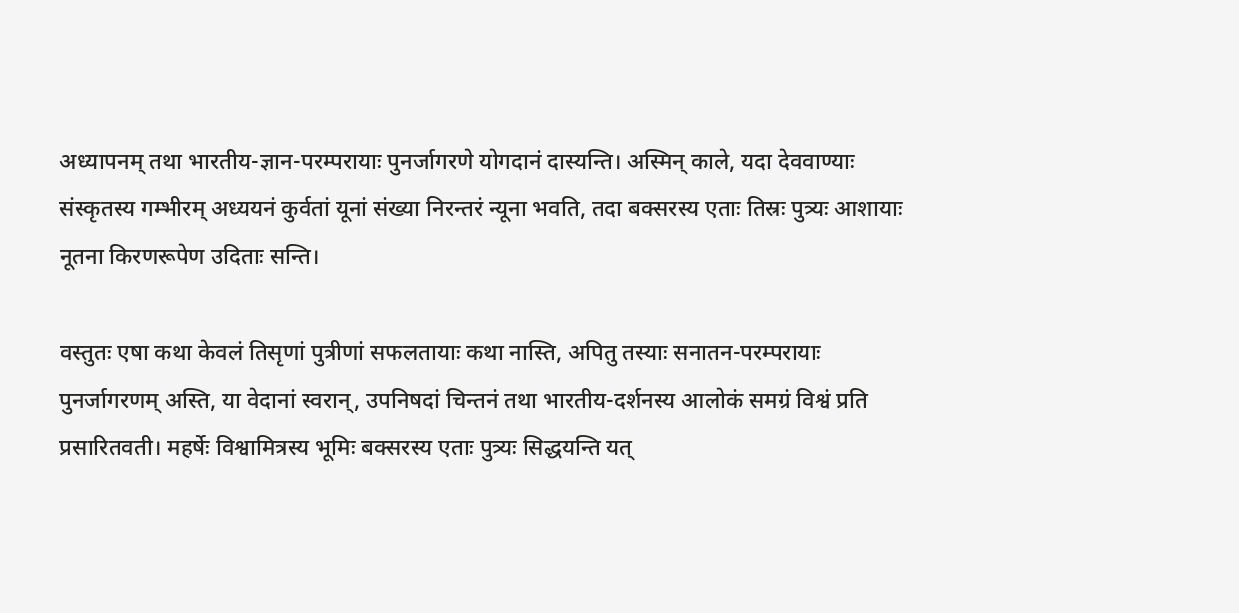अध्यापनम् तथा भारतीय-ज्ञान-परम्परायाः पुनर्जागरणे योगदानं दास्यन्ति। अस्मिन् काले, यदा देववाण्याः संस्कृतस्य गम्भीरम् अध्ययनं कुर्वतां यूनां संख्या निरन्तरं न्यूना भवति, तदा बक्सरस्य एताः तिस्रः पुत्र्यः आशायाः नूतना किरणरूपेण उदिताः सन्ति।

वस्तुतः एषा कथा केवलं तिसृणां पुत्रीणां सफलतायाः कथा नास्ति, अपितु तस्याः सनातन-परम्परायाः पुनर्जागरणम् अस्ति, या वेदानां स्वरान्, उपनिषदां चिन्तनं तथा भारतीय-दर्शनस्य आलोकं समग्रं विश्वं प्रति प्रसारितवती। महर्षेः विश्वामित्रस्य भूमिः बक्सरस्य एताः पुत्र्यः सिद्धयन्ति यत्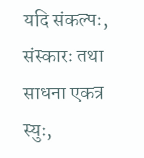यदि संकल्पः, संस्कारः तथा साधना एकत्र स्युः,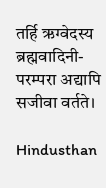तर्हि ऋग्वेदस्य ब्रह्मवादिनी-परम्परा अद्यापि सजीवा वर्तते।

Hindusthan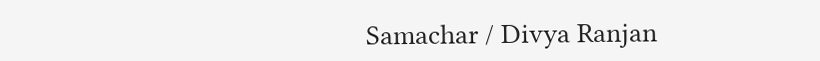Samachar / Divya Ranjan